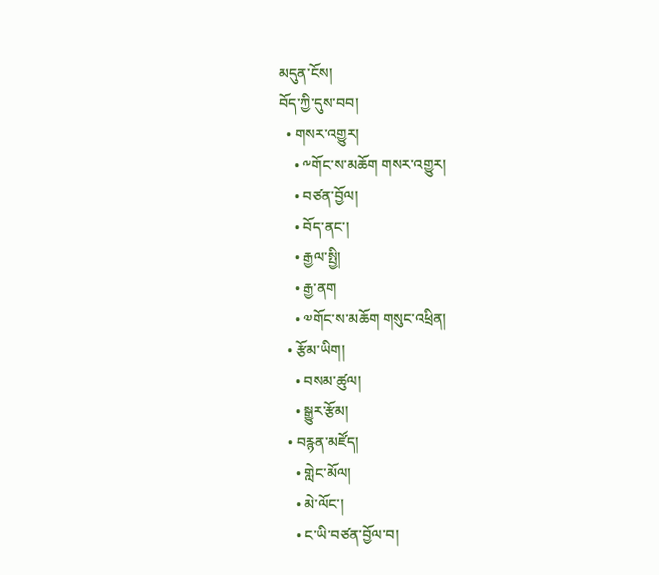མདུན་ངོས།
བོད་ཀྱི་དུས་བབ།
  • གསར་འགྱུར།
    • ༸གོང་ས་མཆོག གསར་འགྱུར།
    • བཙན་བྱོལ།
    • བོད་ནང་།
    • རྒྱལ་སྤྱི།
    • རྒྱ་ནག
    • ༧གོང་ས་མཆོག གསུང་འཕྲིན།
  • རྩོམ་ཡིག།
    • བསམ་ཚུལ།
    • སྒྱུར་རྩོམ།
  • བརྙན་མཛོད།
    • གླེང་མོལ།
    • མེ་ལོང་།
    • ང་ཡི་བཙན་བྱོལ་བ།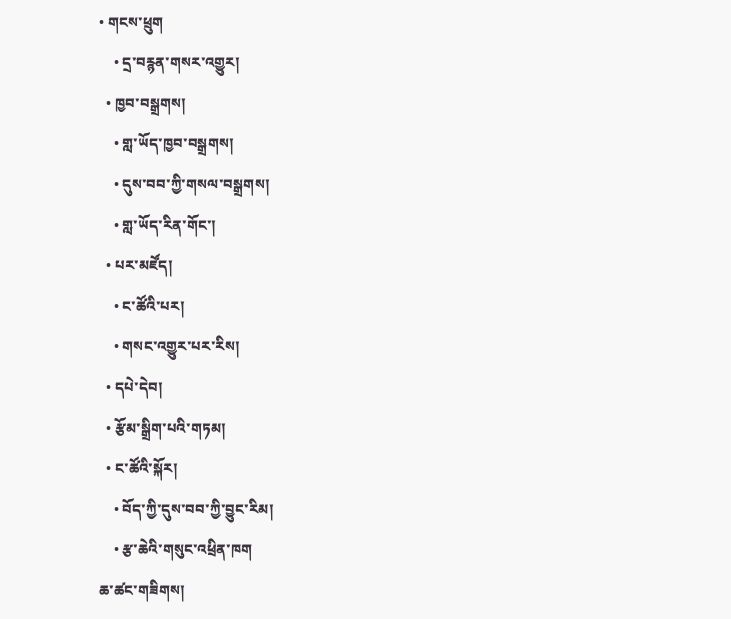• གངས་ཕྲུག
    • དྲ་བརྙན་གསར་འགྱུར།
  • ཁྱབ་བསྒྲགས།
    • གླ་ཡོད་ཁྱབ་བསྒྲགས།
    • དུས་བབ་ཀྱི་གསལ་བསྒྲགས།
    • གླ་ཡོད་རིན་གོང་།
  • པར་མཛོད།
    • ང་ཚོའི་པར།
    • གསང་འགྱུར་པར་རིས།
  • དཔེ་དེབ།
  • རྩོམ་སྒྲིག་པའི་གཏམ།
  • ང་ཚོའི་སྐོར།
    • བོད་ཀྱི་དུས་བབ་ཀྱི་བྱུང་རིམ།
    • རྩ་ཆེའི་གསུང་འཕྲིན་ཁག
ཆ་ཚང་གཟིགས།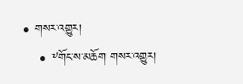• གསར་འགྱུར།
    • ༸གོང་ས་མཆོག གསར་འགྱུར།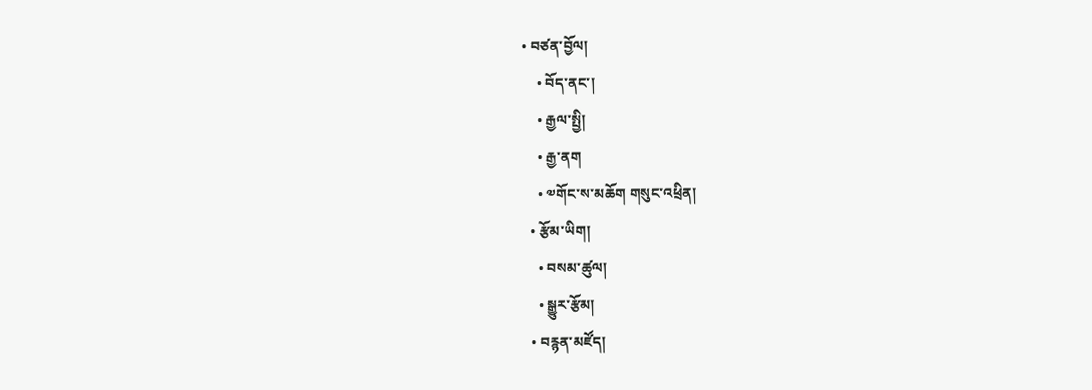• བཙན་བྱོལ།
    • བོད་ནང་།
    • རྒྱལ་སྤྱི།
    • རྒྱ་ནག
    • ༧གོང་ས་མཆོག གསུང་འཕྲིན།
  • རྩོམ་ཡིག།
    • བསམ་ཚུལ།
    • སྒྱུར་རྩོམ།
  • བརྙན་མཛོད།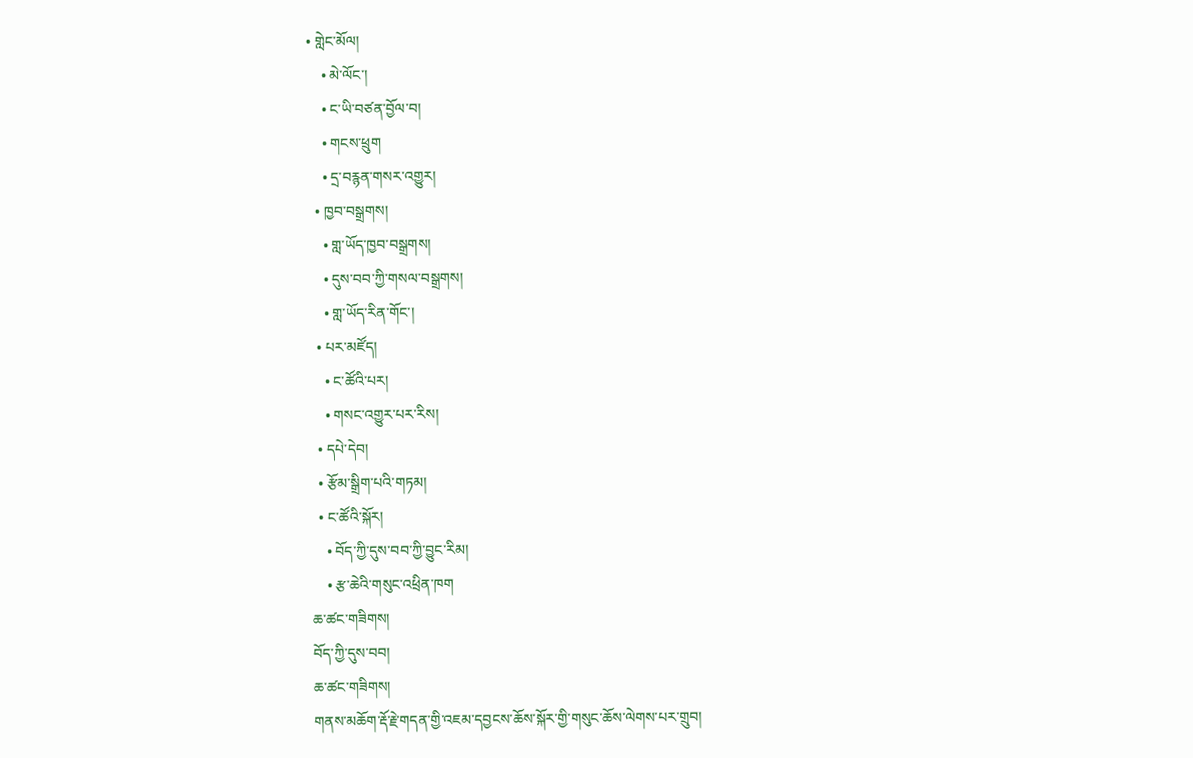• གླེང་མོལ།
    • མེ་ལོང་།
    • ང་ཡི་བཙན་བྱོལ་བ།
    • གངས་ཕྲུག
    • དྲ་བརྙན་གསར་འགྱུར།
  • ཁྱབ་བསྒྲགས།
    • གླ་ཡོད་ཁྱབ་བསྒྲགས།
    • དུས་བབ་ཀྱི་གསལ་བསྒྲགས།
    • གླ་ཡོད་རིན་གོང་།
  • པར་མཛོད།
    • ང་ཚོའི་པར།
    • གསང་འགྱུར་པར་རིས།
  • དཔེ་དེབ།
  • རྩོམ་སྒྲིག་པའི་གཏམ།
  • ང་ཚོའི་སྐོར།
    • བོད་ཀྱི་དུས་བབ་ཀྱི་བྱུང་རིམ།
    • རྩ་ཆེའི་གསུང་འཕྲིན་ཁག
ཆ་ཚང་གཟིགས།
བོད་ཀྱི་དུས་བབ།
ཆ་ཚང་གཟིགས།
གནས་མཆོག་རྡོ་རྗེ་གདན་གྱི་འཇམ་དབྱངས་ཆོས་སྐོར་གྱི་གསུང་ཆོས་ལེགས་པར་གྲུབ།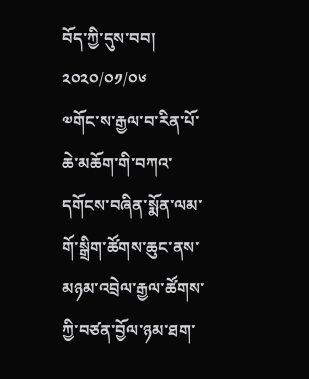བོད་ཀྱི་དུས་བབ།
༢༠༢༠/༠༡/༠༦
༧གོང་ས་རྒྱལ་བ་རིན་པོ་ཆེ་མཆོག་གི་བཀའ་དགོངས་བཞིན་སྨོན་ལམ་གོ་སྒྲིག་ཚོགས་ཆུང་ནས་མཉམ་འབྲེལ་རྒྱལ་ཚོགས་ཀྱི་བཙན་བྱོལ་ཉམ་ཐག་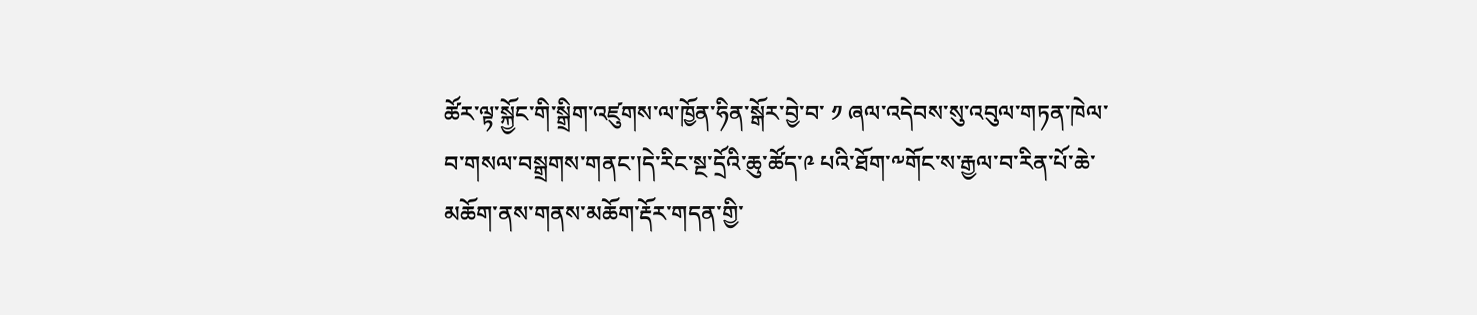ཚོར་ལྟ་སྐྱོང་གི་སྒྲིག་འཛུགས་ལ་ཁྱོན་ཧིན་སྒོར་བྱེ་བ་ ༡ ཞལ་འདེབས་སུ་འབུལ་གཏན་ཁེལ་བ་གསལ་བསྒྲགས་གནང་།དེ་རིང་སྔ་དྲོའི་ཆུ་ཚོད་༩ པའི་ཐོག་༸གོང་ས་རྒྱལ་བ་རིན་པོ་ཆེ་མཆོག་ནས་གནས་མཆོག་རྡོར་གདན་གྱི་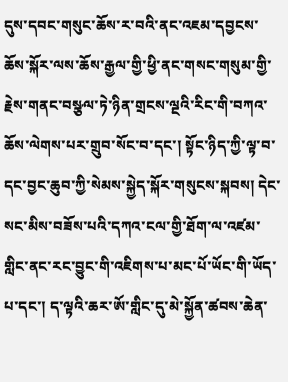དུས་དབང་གསུང་ཆོས་ར་བའི་ནང་འཇམ་དབྱངས་ཆོས་སྐོར་ལས་ཆོས་རྒྱལ་གྱི་ཕྱི་ནང་གསང་གསུམ་གྱི་རྗེས་གནང་བསྩལ་ཏེ་ཉིན་གྲངས་ལྔའི་རིང་གི་བཀའ་ཆོས་ལེགས་པར་གྲུབ་སོང་བ་དང་། སྟོང་ཉིད་ཀྱི་ལྟ་བ་དང་བྱང་ཆུབ་ཀྱི་སེམས་སྐྱེད་སྐོར་གསུངས་སྐབས། དེང་སང་མིས་བཟོས་པའི་དཀའ་ངལ་གྱི་ཐོག་ལ་འཛམ་གླིང་ནང་རང་བྱུང་གི་འཇིགས་པ་མང་པོ་ཡོང་གི་ཡོད་པ་དང་། ད་ལྟའི་ཆར་ཨོ་གླིང་དུ་མེ་སྐྱོན་ཚབས་ཆེན་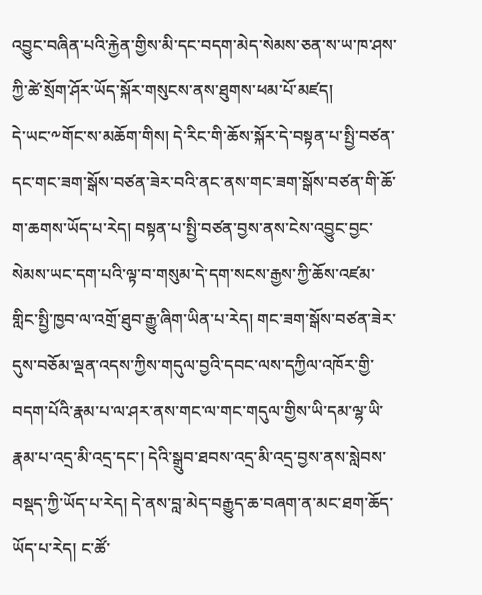འབྱུང་བཞིན་པའི་རྐྱེན་གྱིས་མི་དང་བདག་མེད་སེམས་ཅན་ས་ཡ་ཁ་ཤས་ཀྱི་ཚེ་སྲོག་ཤོར་ཡོད་སྐོར་གསུངས་ནས་ཐུགས་ཕམ་པོ་མཛད།
དེ་ཡང་༸གོང་ས་མཆོག་གིས། དེ་རིང་གི་ཆོས་སྐོར་དེ་བསྟན་པ་སྤྱི་བཙན་དང་གང་ཟག་སྒོས་བཙན་ཟེར་བའི་ནང་ནས་གང་ཟག་སྒོས་བཙན་གི་ཆོ་ག་ཆགས་ཡོད་པ་རེད། བསྟན་པ་སྤྱི་བཙན་བྱས་ནས་ངེས་འབྱུང་བྱང་སེམས་ཡང་དག་པའི་ལྟ་བ་གསུམ་དེ་དག་སངས་རྒྱས་ཀྱི་ཆོས་འཛམ་གླིང་སྤྱི་ཁྱབ་ལ་འགྲོ་ཐུབ་རྒྱུ་ཞིག་ཡིན་པ་རེད། གང་ཟག་སྒོས་བཙན་ཟེར་དུས་བཅོམ་ལྡན་འདས་ཀྱིས་གདུལ་བྱའི་དབང་ལས་དཀྱིལ་འཁོར་གྱི་བདག་པོའི་རྣམ་པ་ལ་ཤར་ནས་གང་ལ་གང་གདུལ་གྱིས་ཡི་དམ་ལྷ་ཡི་རྣམ་པ་འདྲ་མི་འདྲ་དང་། དེའི་སྒྲུབ་ཐབས་འདྲ་མི་འདྲ་བྱས་ནས་སླེབས་བསྡད་ཀྱི་ཡོད་པ་རེད། དེ་ནས་བླ་མེད་བརྒྱུད་ཆ་བཞག་ན་མང་ཐག་ཆོད་ཡོད་པ་རེད། ང་ཚོ་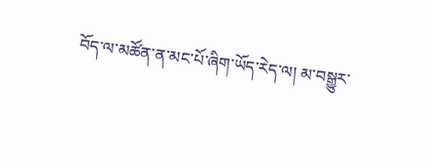བོད་ལ་མཚོན་ན་མང་པོ་ཞིག་ཡོད་རེད་ལ། མ་བསྒྱུར་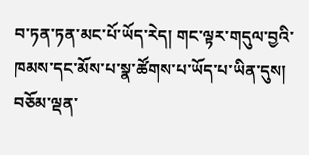བ་ཏན་ཏན་མང་པོ་ཡོད་རེད། གང་ལྟར་གདུལ་བྱའི་ཁམས་དང་མོས་པ་སྣ་ཚོགས་པ་ཡོད་པ་ཡིན་དུས། བཅོམ་ལྡན་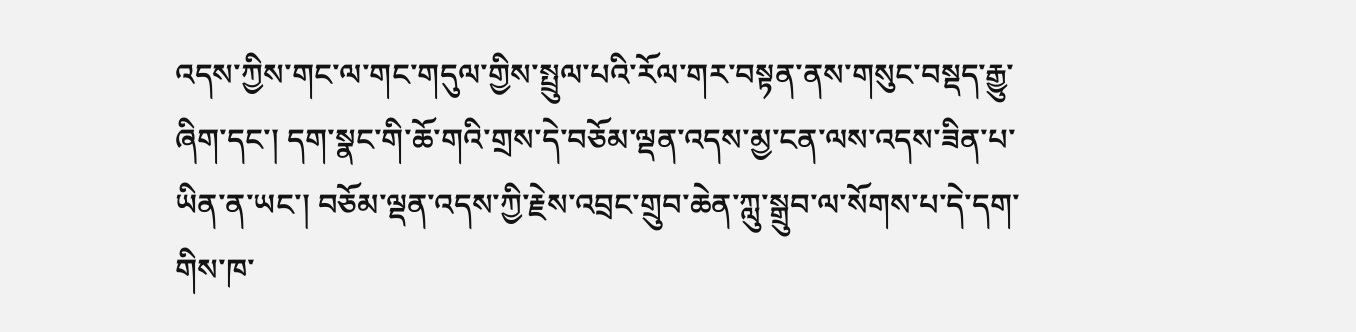འདས་ཀྱིས་གང་ལ་གང་གདུལ་གྱིས་སྤྲུལ་པའི་རོལ་གར་བསྟན་ནས་གསུང་བསྡད་རྒྱུ་ཞིག་དང་། དག་སྣང་གི་ཆོ་གའི་གྲས་དེ་བཅོམ་ལྡན་འདས་མྱ་ངན་ལས་འདས་ཟིན་པ་ཡིན་ན་ཡང་། བཅོམ་ལྡན་འདས་ཀྱི་རྗེས་འབྲང་གྲུབ་ཆེན་ཀླུ་སྒྲུབ་ལ་སོགས་པ་དེ་དག་གིས་ཁ་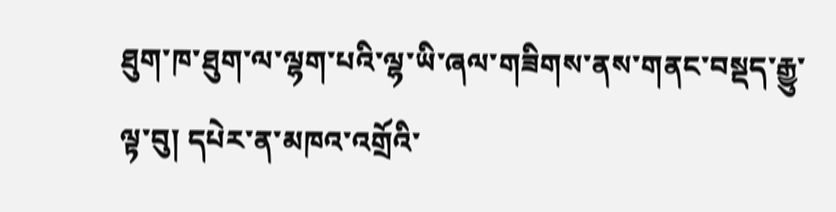ཐུག་ཁ་ཐུག་ལ་ལྷག་པའི་ལྷ་ཡི་ཞལ་གཟིགས་ནས་གནང་བསྡད་རྒྱུ་ལྟ་བུ། དཔེར་ན་མཁའ་འགྲོའི་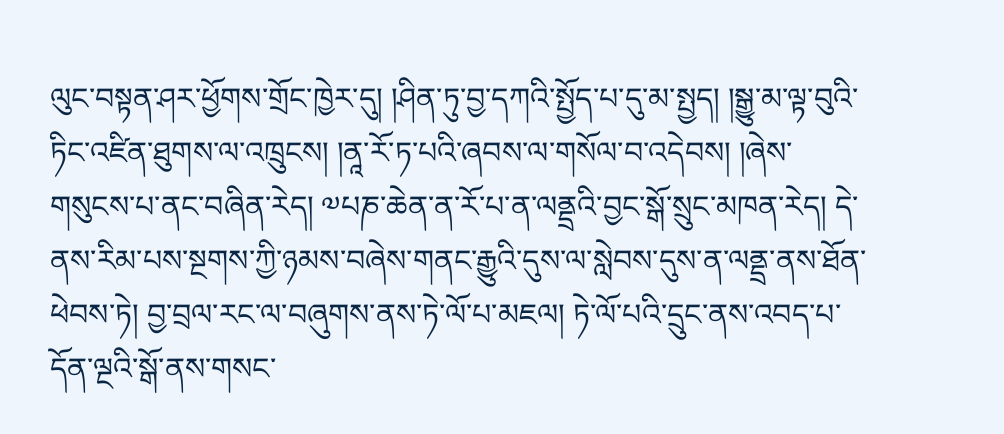ལུང་བསྟན་ཤར་ཕྱོགས་གྲོང་ཁྱེར་དུ། །ཤིན་ཏུ་བྱ་དཀའི་སྤྱོད་པ་དུ་མ་སྤྱད། །སྒྱུ་མ་ལྟ་བུའི་ཏིང་འཛིན་ཐུགས་ལ་འཁྲུངས། །ནཱ་རོ་ཏ་པའི་ཞབས་ལ་གསོལ་བ་འདེབས། །ཞེས་གསུངས་པ་ནང་བཞིན་རེད། ༧པཎ་ཆེན་ན་རོ་པ་ན་ལནྡྲའི་བྱང་སྒོ་སྲུང་མཁན་རེད། དེ་ནས་རིམ་པས་སྔགས་ཀྱི་ཉམས་བཞེས་གནང་རྒྱུའི་དུས་ལ་སླེབས་དུས་ན་ལནྡྲ་ནས་ཐོན་ཕེབས་ཏེ། བྱ་བྲལ་རང་ལ་བཞུགས་ནས་ཏེ་ལོ་པ་མཇལ། ཏེ་ལོ་པའི་དྲུང་ནས་འབད་པ་དོན་ལྔའི་སྒོ་ནས་གསང་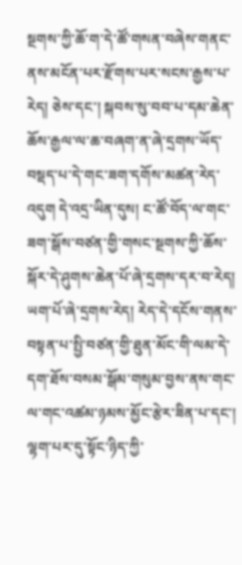སྔགས་ཀྱི་ཆོ་ག་དེ་ཚོ་གསན་བཞེས་གནང་ནས་མངོན་པར་རྫོགས་པར་སངས་རྒྱས་པ་རེད། ཅེས་དང་། སྐབས་སུ་བབ་པ་དམ་ཆེན་ཆོས་རྒྱལ་ལ་ཆ་བཞག་ན་ཞེ་དྲགས་ཡོད་བསྡད་པ་དེ་གང་ཟག་དགོས་མཚན་རེད་འདུག དེ་འདྲ་ཡིན་དུས། ང་ཚོ་བོད་ལ་གང་ཟག་སྒོས་བཙན་གྱི་གསང་སྔགས་ཀྱི་ཆོས་སྐོར་དེ་ཤུགས་ཆེན་པོ་ཞེ་དྲགས་དར་བ་རེད། ཡག་པོ་ཞེ་དྲགས་རེད། རེད་དེ་དངོས་གནས་བསྟན་པ་སྤྱི་བཙན་གྱི་ཐུན་མོང་གི་ལམ་དེ་དག་ཐོས་བསམ་སྒོམ་གསུམ་བྱས་ནས་གང་ལ་གང་འཚམ་ཉམས་མྱོང་རྩེར་ཟིན་པ་དང་། ལྷག་པར་དུ་སྟོང་ཉིད་ཀྱི་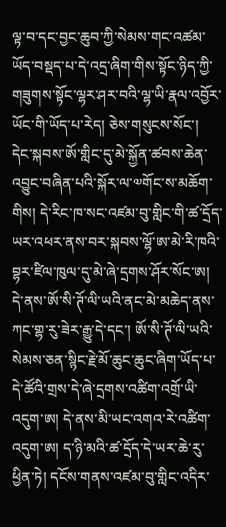ལྟ་བ་དང་བྱང་ཆུབ་ཀྱི་སེམས་གང་འཚམ་ཡོད་བསྡད་པ་དེ་འདྲ་ཞིག་གིས་སྟོང་ཉིད་ཀྱི་གཟུགས་སྟོང་ལྷར་ཤར་བའི་ལྷ་ཡི་རྣལ་འབྱོར་ཡོང་གི་ཡོད་པ་རེད། ཅེས་གསུངས་སོང་།
དེང་སྐབས་ཨོ་གླིང་དུ་མེ་སྐྱོན་ཚབས་ཆེན་འབྱུང་བཞིན་པའི་སྐོར་ལ་༧གོང་ས་མཆོག་གིས། དེ་རིང་ཁ་སང་འཛམ་བུ་གླིང་གི་ཚ་དྲོད་ཡར་འཕར་ནས་བར་སྐབས་ལྷོ་ཨ་མེ་རི་ཁའི་བྷར་ཛིལ་ཁུལ་དུ་མེ་ཞེ་དྲགས་ཤོར་སོང་ཨ། དེ་ནས་ཨོ་སི་ཊོ་ལི་ཡའི་ནང་མེ་མཆེད་ནས་ཀང་གྷ་རུ་ཟེར་རྒྱུ་དེ་དང་། ཨོ་སི་ཊོ་ལི་ཡའི་སེམས་ཅན་སྙིང་རྗེ་མོ་ཆུང་ཆུང་ཞིག་ཡོད་པ་དེ་ཚོའི་གྲས་དེ་ཞེ་དྲགས་འཚིག་འགྲོ་ཡི་འདུག་ཨ། དེ་ནས་མི་ཡང་འགའ་རེ་འཚིག་འདུག་ཨ། ད་ཉི་མའི་ཚ་དྲོད་དེ་ཡར་ཆེ་རུ་ཕྱིན་ཏེ། དངོས་གནས་འཛམ་བུ་གླིང་འདིར་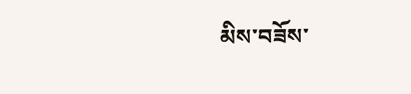མིས་བཟོས་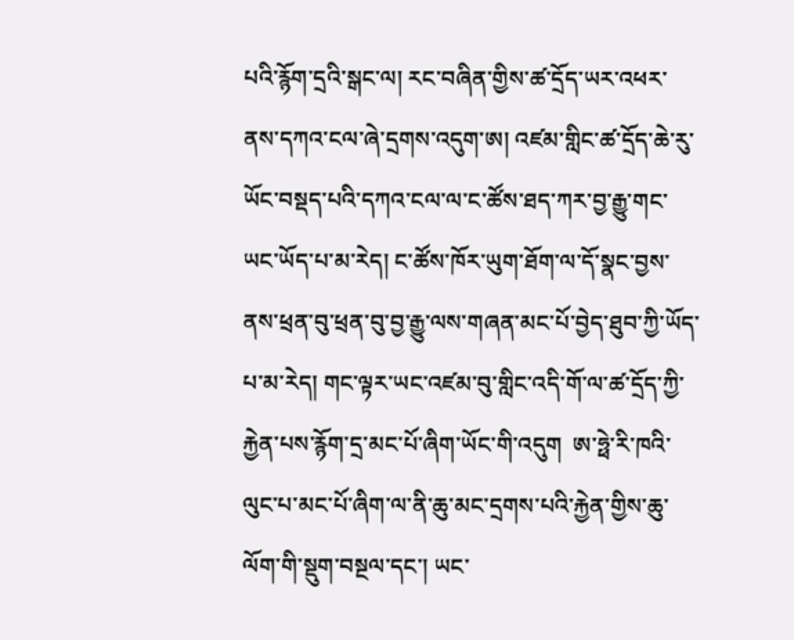པའི་རྙོག་དྲའི་སྒང་ལ། རང་བཞིན་གྱིས་ཚ་དྲོད་ཡར་འཕར་ནས་དཀའ་ངལ་ཞེ་དྲགས་འདུག་ཨ། འཛམ་གླིང་ཚ་དྲོད་ཆེ་རུ་ཡོང་བསྡད་པའི་དཀའ་ངལ་ལ་ང་ཚོས་ཐད་ཀར་བྱ་རྒྱུ་གང་ཡང་ཡོད་པ་མ་རེད། ང་ཚོས་ཁོར་ཡུག་ཐོག་ལ་དོ་སྣང་བྱས་ནས་ཕྲན་བུ་ཕྲན་བུ་བྱ་རྒྱུ་ལས་གཞན་མང་པོ་བྱེད་ཐུབ་ཀྱི་ཡོད་པ་མ་རེད། གང་ལྟར་ཡང་འཛམ་བུ་གླིང་འདི་གོ་ལ་ཚ་དྲོད་ཀྱི་རྐྱེན་པས་རྙོག་དྲ་མང་པོ་ཞིག་ཡོང་གི་འདུག  ཨ་ཧྥེ་རི་ཁའི་ལུང་པ་མང་པོ་ཞིག་ལ་ནི་ཆུ་མང་དྲགས་པའི་རྐྱེན་གྱིས་ཆུ་ལོག་གི་སྡུག་བསྔལ་དང་། ཡང་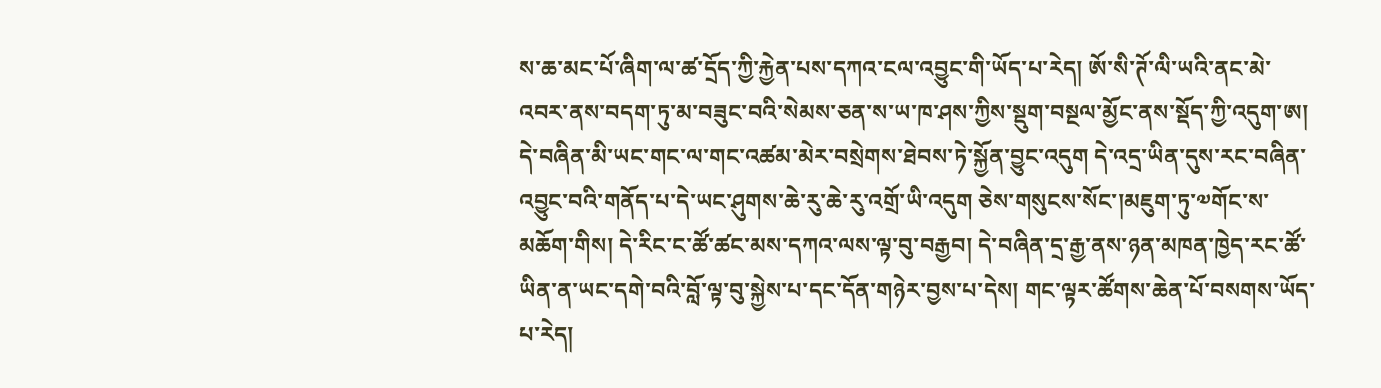ས་ཆ་མང་པོ་ཞིག་ལ་ཚ་དྲོད་ཀྱི་རྐྱེན་པས་དཀའ་ངལ་འབྱུང་གི་ཡོད་པ་རེད། ཨོ་སི་ཊོ་ལི་ཡའི་ནང་མེ་འབར་ནས་བདག་ཏུ་མ་བཟུང་བའི་སེམས་ཅན་ས་ཡ་ཁ་ཤས་ཀྱིས་སྡུག་བསྔལ་མྱོང་ནས་སྡོད་ཀྱི་འདུག་ཨ། དེ་བཞིན་མི་ཡང་གང་ལ་གང་འཚམ་མེར་བསྲེགས་ཐེབས་ཏེ་སྐྱོན་བྱུང་འདུག དེ་འདྲ་ཡིན་དུས་རང་བཞིན་འབྱུང་བའི་གནོད་པ་དེ་ཡང་ཤུགས་ཆེ་རུ་ཆེ་རུ་འགྲོ་ཡི་འདུག ཅེས་གསུངས་སོང་།མཇུག་ཏུ་༧གོང་ས་མཆོག་གིས། དེ་རིང་ང་ཚོ་ཚང་མས་དཀའ་ལས་ལྟ་བུ་བརྒྱབ། དེ་བཞིན་དྲ་རྒྱ་ནས་ཉན་མཁན་ཁྱེད་རང་ཚོ་ཡིན་ན་ཡང་དགེ་བའི་བློ་ལྟ་བུ་སྐྱེས་པ་དང་དོན་གཉེར་བྱས་པ་དེས། གང་ལྟར་ཚོགས་ཆེན་པོ་བསགས་ཡོད་པ་རེད།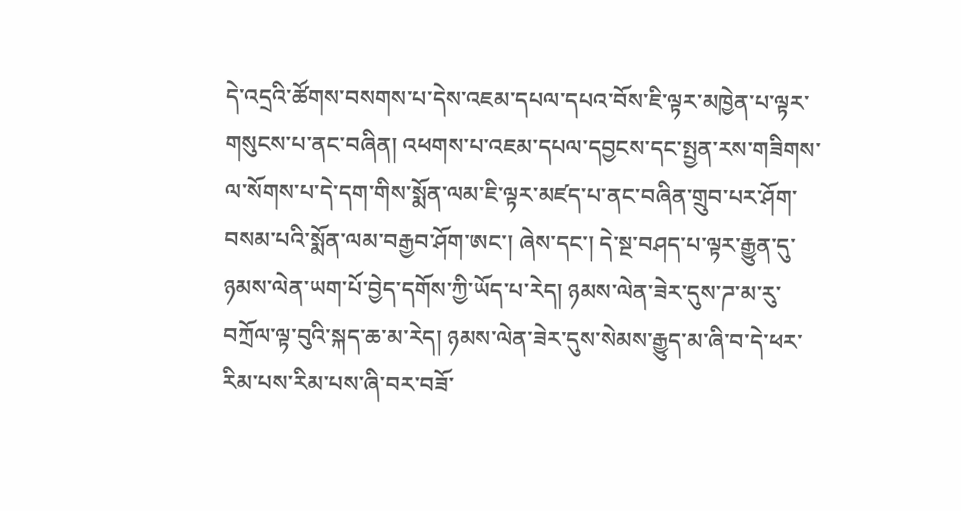དེ་འདྲའི་ཚོགས་བསགས་པ་དེས་འཇམ་དཔལ་དཔའ་བོས་ཇི་ལྟར་མཁྱེན་པ་ལྟར་གསུངས་པ་ནང་བཞིན། འཕགས་པ་འཇམ་དཔལ་དབྱངས་དང་སྤྱན་རས་གཟིགས་ལ་སོགས་པ་དེ་དག་གིས་སྨོན་ལམ་ཇི་ལྟར་མཛད་པ་ནང་བཞིན་གྲུབ་པར་ཤོག་བསམ་པའི་སྨོན་ལམ་བརྒྱབ་ཤོག་ཨང་། ཞེས་དང་། དེ་སྔ་བཤད་པ་ལྟར་རྒྱུན་དུ་ཉམས་ལེན་ཡག་པོ་བྱེད་དགོས་ཀྱི་ཡོད་པ་རེད། ཉམས་ལེན་ཟེར་དུས་ཌ་མ་རུ་བཀྲོལ་ལྟ་བུའི་སྐད་ཆ་མ་རེད། ཉམས་ལེན་ཟེར་དུས་སེམས་རྒྱུད་མ་ཞི་བ་དེ་ཕར་རིམ་པས་རིམ་པས་ཞི་བར་བཟོ་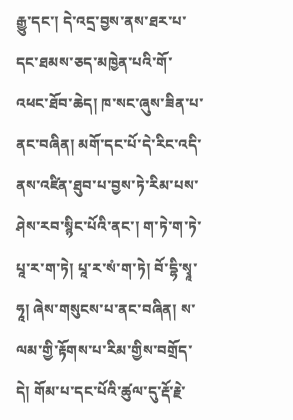རྒྱུ་དང་། དེ་འདྲ་བྱས་ནས་ཐར་པ་དང་ཐམས་ཅད་མཁྱེན་པའི་གོ་འཕང་ཐོབ་ཆེད། ཁ་སང་ཞུས་ཟིན་པ་ནང་བཞིན། མགོ་དང་པོ་དེ་རིང་འདི་ནས་འཛིན་ཐུབ་པ་བྱས་ཏེ་རིམ་པས་ཤེས་རབ་སྙིང་པོའི་ནང་། ག་ཏེ་ག་ཏེ་པཱ་ར་ག་ཏེ། པཱ་ར་སཾ་ག་ཏེ། བོ་དྷི་སྭཱ་ཧཱ། ཞེས་གསུངས་པ་ནང་བཞིན། ས་ལམ་གྱི་རྟོགས་པ་རིམ་གྱིས་བགྲོད་དེ། གོམ་པ་དང་པོའི་ཚུལ་དུ་རྡོ་རྗེ་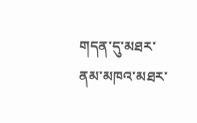གདན་དུ་མཐར་ནམ་མཁའ་མཐར་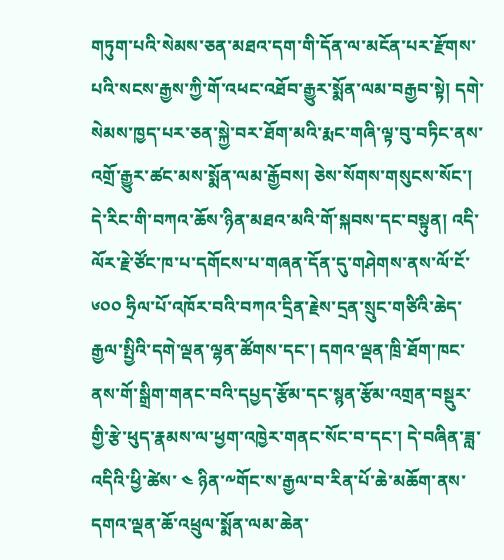གཏུག་པའི་སེམས་ཅན་མཐའ་དག་གི་དོན་ལ་མངོན་པར་རྫོགས་པའི་སངས་རྒྱས་ཀྱི་གོ་འཕང་འཐོབ་རྒྱུར་སྨོན་ལམ་བརྒྱབ་སྟེ། དགེ་སེམས་ཁྱད་པར་ཅན་སྐྱེ་བར་ཐོག་མའི་རྨང་གཞི་ལྟ་བུ་བཏིང་ནས་འགྲོ་རྒྱུར་ཚང་མས་སྨོན་ལམ་རྒྱོབས། ཅེས་སོགས་གསུངས་སོང་།
དེ་རིང་གི་བཀའ་ཆོས་ཉིན་མཐའ་མའི་གོ་སྐབས་དང་བསྟུན། འདི་ལོར་རྗེ་ཙོང་ཁ་པ་དགོངས་པ་གཞན་དོན་དུ་གཤེགས་ནས་ལོ་ངོ་ ༦༠༠ ཧྲིལ་པོ་འཁོར་བའི་བཀའ་དྲིན་རྗེས་དྲན་སྲུང་གཙིའི་ཆེད་རྒྱལ་སྤྱིའི་དགེ་ལྡན་ལྷན་ཚོགས་དང་། དགའ་ལྡན་ཁྲི་ཐོག་ཁང་ནས་གོ་སྒྲིག་གནང་བའི་དཔྱད་རྩོམ་དང་སྙན་རྩོམ་འགྲན་བསྡུར་གྱི་རྩེ་ཕུད་རྣམས་ལ་ཕྱག་འཁྱེར་གནང་སོང་བ་དང་། དེ་བཞིན་ཟླ་འདིའི་ཕྱི་ཚེས་ ༤ ཉིན་༸གོང་ས་རྒྱལ་བ་རིན་པོ་ཆེ་མཆོག་ནས་དགའ་ལྡན་ཆོ་འཕྲུལ་སྨོན་ལམ་ཆེན་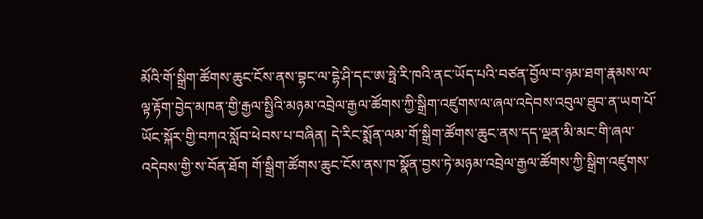མོའི་གོ་སྒྲིག་ཚོགས་ཆུང་ངོས་ནས་བྷང་ལ་དྷེ་ཤི་དང་ཨ་ཧྥེ་རི་ཁའི་ནང་ཡོད་པའི་བཙན་བྱོལ་བ་ཉམ་ཐག་རྣམས་ལ་ལྟ་རྟོག་བྱེད་མཁན་གྱི་རྒྱལ་སྤྱིའི་མཉམ་འབྲེལ་རྒྱལ་ཚོགས་ཀྱི་སྒྲིག་འཛུགས་ལ་ཞལ་འདེབས་འབུལ་ཐུབ་ན་ཡག་པོ་ཡོང་སྐོར་གྱི་བཀའ་སློབ་ཕེབས་པ་བཞིན། དེ་རིང་སྨོན་ལམ་གོ་སྒྲིག་ཚོགས་ཆུང་ནས་དད་ལྡན་མི་མང་གི་ཞལ་འདེབས་གྱི་ས་བོན་ཐོག གོ་སྒྲིག་ཚོགས་ཆུང་ངོས་ནས་ཁ་སྣོན་བྱས་ཏེ་མཉམ་འབྲེལ་རྒྱལ་ཚོགས་ཀྱི་སྒྲིག་འཛུགས་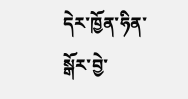དེར་ཁྱོན་ཧིན་སྒོར་བྱེ་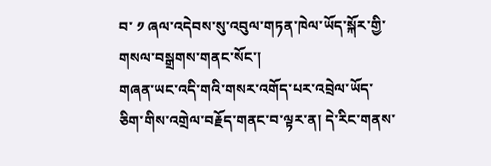བ་ ༡ ཞལ་འདེབས་སུ་འབུལ་གཏན་ཁེལ་ཡོད་སྐོར་གྱི་གསལ་བསྒྲགས་གནང་སོང་།
གཞན་ཡང་འདི་གའི་གསར་འགོད་པར་འབྲེལ་ཡོད་ཅིག་གིས་འགྲེལ་བརྗོད་གནང་བ་ལྟར་ན། དེ་རིང་གནས་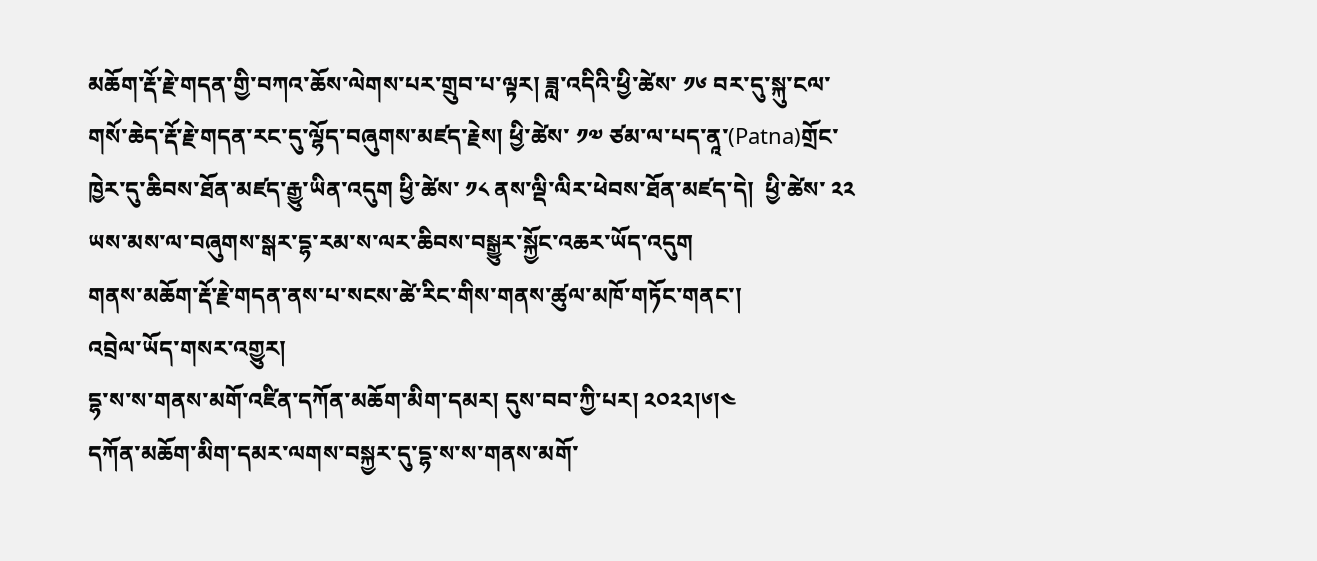མཆོག་རྡོ་རྗེ་གདན་གྱི་བཀའ་ཆོས་ལེགས་པར་གྲུབ་པ་ལྟར། ཟླ་འདིའི་ཕྱི་ཚེས་ ༡༦ བར་དུ་སྐུ་ངལ་གསོ་ཆེད་རྡོ་རྗེ་གདན་རང་དུ་ལྷོད་བཞུགས་མཛད་རྗེས། ཕྱི་ཚེས་ ༡༧ ཙམ་ལ་པད་ནཱ་(Patna)གྲོང་ཁྱེར་དུ་ཆིབས་ཐོན་མཛད་རྒྱུ་ཡིན་འདུག ཕྱི་ཚེས་ ༡༨ ནས་ལྡི་ལིར་ཕེབས་ཐོན་མཛད་དེ།  ཕྱི་ཚེས་ ༢༢ ཡས་མས་ལ་བཞུགས་སྒར་དྷ་རམ་ས་ལར་ཆིབས་བསྒྱུར་སྐྱོང་འཆར་ཡོད་འདུག
གནས་མཆོག་རྡོ་རྗེ་གདན་ནས་པ་སངས་ཚེ་རིང་གིས་གནས་ཚུལ་མཁོ་གཏོང་གནང་།
འབྲེལ་ཡོད་གསར་འགྱུར།
དྷ་ས་ས་གནས་མགོ་འཛིན་དཀོན་མཆོག་མིག་དམར། དུས་བབ་ཀྱི་པར། ༢༠༢༢།༦།༤
དཀོན་མཆོག་མིག་དམར་ལགས་བསྐྱར་དུ་དྷ་ས་ས་གནས་མགོ་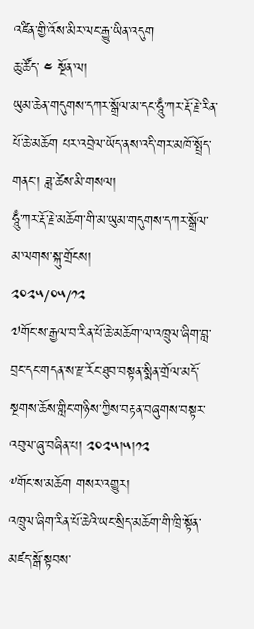འཛིན་གྱི་འོས་མིར་ལང་རྒྱུ་ཡིན་འདུག
ཆུ་ཚོད་ ༤ སྔོན་ལ།
ཡུམ་ཆེན་གདུགས་དཀར་སྒྲོལ་མ་དང་ཧཱུྃ་ཀར་རྡོ་རྗེ་རིན་པོ་ཆེ་མཆོག པར་འབྲེལ་ཡོད་ནས་འདི་གར་མཁོ་སྤྲོད་གནང་། ཟླ་ཚེས་མི་གསལ།
ཧཱུྃ་ཀར་རྡོ་རྗེ་མཆོག་གི་མ་ཡུམ་གདུགས་དཀར་སྒྲོལ་མ་ལགས་སྐུ་གྲོངས།
༢༠༢༥/༠༥/༡༢
༧གོང་ས་རྒྱལ་བ་རིན་པོ་ཆེ་མཆོག་ལ་འཁྲུལ་ཞིག་བླ་བྲང་དང་གདན་ས་རྫ་རོང་ཐུབ་བསྟན་སྨིན་གྲོལ་མདོ་སྔགས་ཆོས་གླིང་གཉིས་ཀྱིས་བརྟན་བཞུགས་བསྟར་འབུལ་ཞུ་བཞིན་པ། ༢༠༢༥།༥།༡༢
༸གོང་ས་མཆོག གསར་འགྱུར།
འཁྲུལ་ཞིག་རིན་པོ་ཆེའི་ཡང་སྲིད་མཆོག་གི་ཁྲི་སྟོན་མཛད་སྒོ་སྟབས་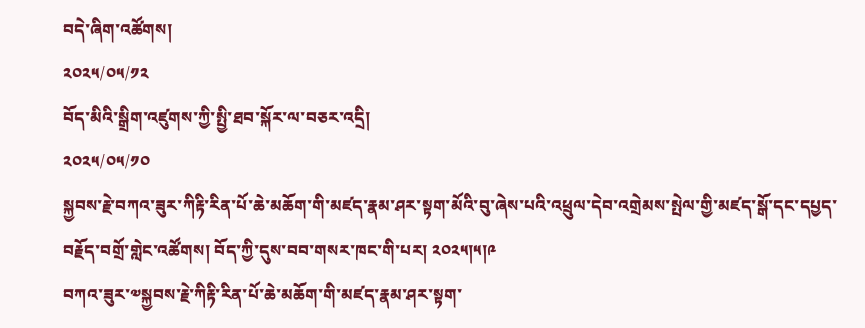བདེ་ཞིག་འཚོགས།
༢༠༢༥/༠༥/༡༢
བོད་མིའི་སྒྲིག་འཛུགས་ཀྱི་སྤྱི་ཐབ་སྐོར་ལ་བཅར་འདྲི།
༢༠༢༥/༠༥/༡༠
སྐྱབས་རྗེ་བཀའ་ཟུར་ཀིརྟི་རིན་པོ་ཆེ་མཆོག་གི་མཛད་རྣམ་ཤར་སྟག་མོའི་བུ་ཞེས་པའི་འཕྲུལ་དེབ་འགྲེམས་སྤེལ་གྱི་མཛད་སྒོ་དང་དཔྱད་བརྗོད་བགྲོ་གླེང་འཚོགས། བོད་ཀྱི་དུས་བབ་གསར་ཁང་གི་པར། ༢༠༢༥།༥།༩
བཀའ་ཟུར་༧སྐྱབས་རྗེ་ཀིརྟི་རིན་པོ་ཆེ་མཆོག་གི་མཛད་རྣམ་ཤར་སྟག་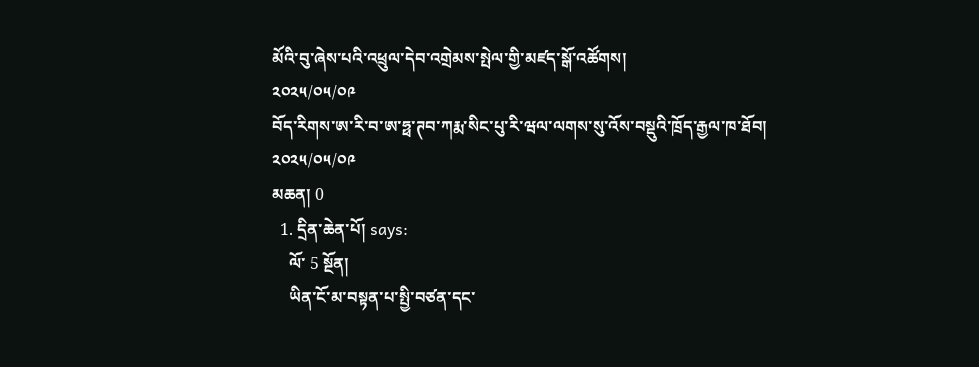མོའི་བུ་ཞེས་པའི་འཕྲུལ་དེབ་འགྲེམས་སྤེལ་གྱི་མཛད་སྒོ་འཚོགས།
༢༠༢༥/༠༥/༠༩
བོད་རིགས་ཨ་རི་བ་ཨ་ཧྥ་ཊབ་ཀརྨ་སིང་པུ་རི་ཝལ་ལགས་སུ་འོས་བསྡུའི་ཁྲོད་རྒྱལ་ཁ་ཐོབ།
༢༠༢༥/༠༥/༠༩
མཆན། 0
  1. དྲིན་ཆེན་པོ། says:
    ལོ་ 5 སྔོན།
    ཡིན་ངོ་མ་བསྟན་པ་སྤྱི་བཙན་དང་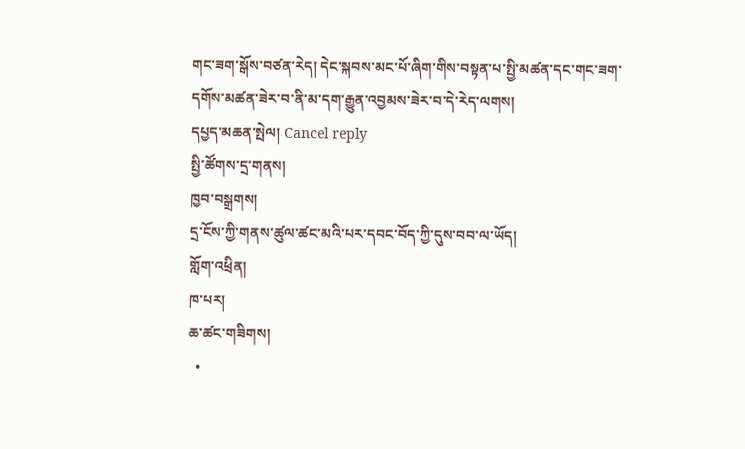གང་ཟག་སྒོས་བཙན་རེད། དེང་སྐབས་མང་པོ་ཞིག་གིས་བསྟན་པ་སྤྱི་མཚན་དང་གང་ཟག་དགོས་མཚན་ཟེར་བ་ནི་མ་དག་རྒྱུན་འབྱམས་ཟེར་བ་དེ་རེད་ལགས།
དཔྱད་མཆན་སྤེལ། Cancel reply
སྤྱི་ཚོགས་དྲ་གནས།
ཁྱབ་བསྒྲགས།
དྲ་ངོས་ཀྱི་གནས་ཚུལ་ཚང་མའི་པར་དབང་བོད་ཀྱི་དུས་བབ་ལ་ཡོད།
གློག་འཕྲིན།
ཁ་པར།
ཆ་ཚང་གཟིགས།
  •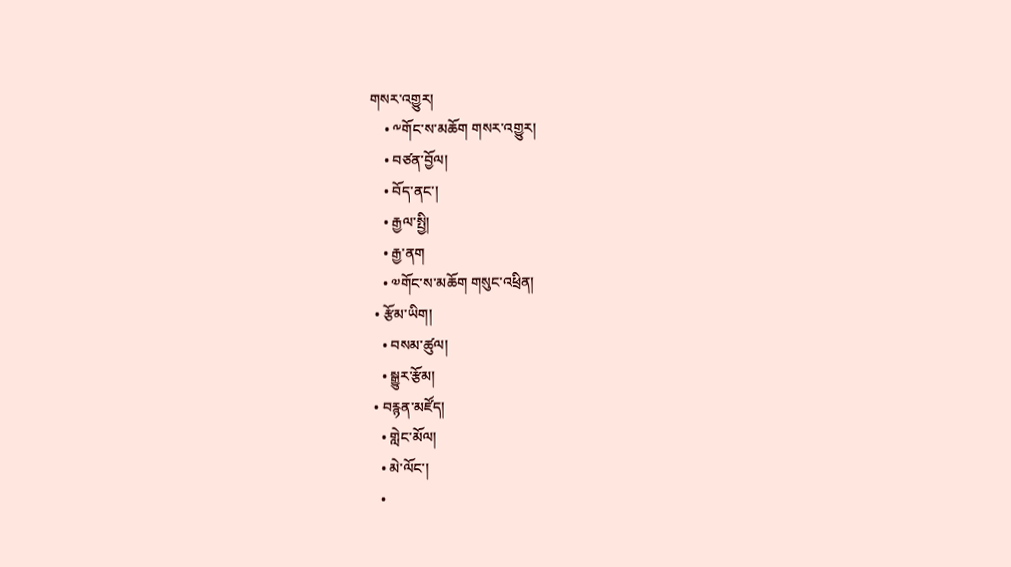གསར་འགྱུར།
    • ༸གོང་ས་མཆོག གསར་འགྱུར།
    • བཙན་བྱོལ།
    • བོད་ནང་།
    • རྒྱལ་སྤྱི།
    • རྒྱ་ནག
    • ༧གོང་ས་མཆོག གསུང་འཕྲིན།
  • རྩོམ་ཡིག།
    • བསམ་ཚུལ།
    • སྒྱུར་རྩོམ།
  • བརྙན་མཛོད།
    • གླེང་མོལ།
    • མེ་ལོང་།
    •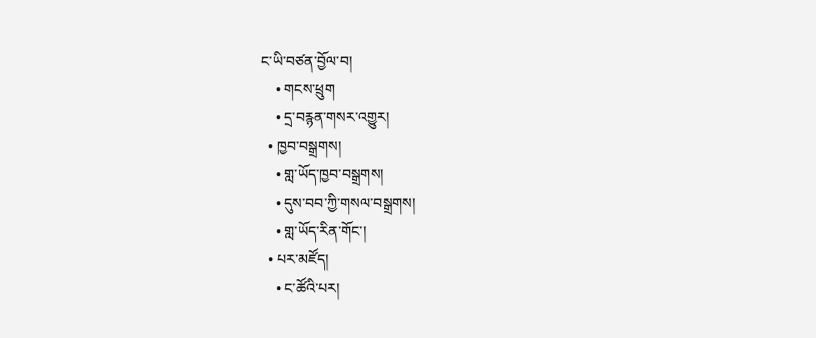ང་ཡི་བཙན་བྱོལ་བ།
    • གངས་ཕྲུག
    • དྲ་བརྙན་གསར་འགྱུར།
  • ཁྱབ་བསྒྲགས།
    • གླ་ཡོད་ཁྱབ་བསྒྲགས།
    • དུས་བབ་ཀྱི་གསལ་བསྒྲགས།
    • གླ་ཡོད་རིན་གོང་།
  • པར་མཛོད།
    • ང་ཚོའི་པར།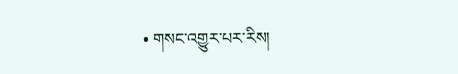• གསང་འགྱུར་པར་རིས།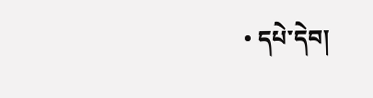• དཔེ་དེབ།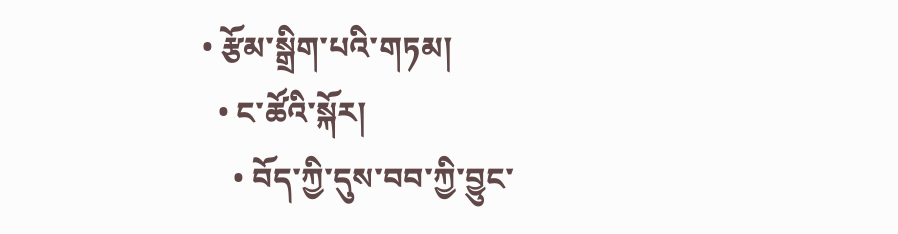• རྩོམ་སྒྲིག་པའི་གཏམ།
  • ང་ཚོའི་སྐོར།
    • བོད་ཀྱི་དུས་བབ་ཀྱི་བྱུང་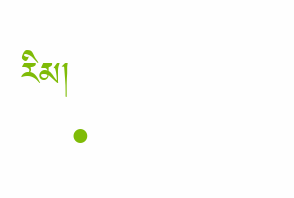རིམ།
    •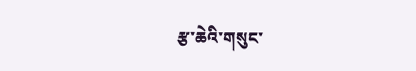རྩ་ཆེའི་གསུང་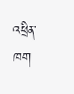འཕྲིན་ཁག